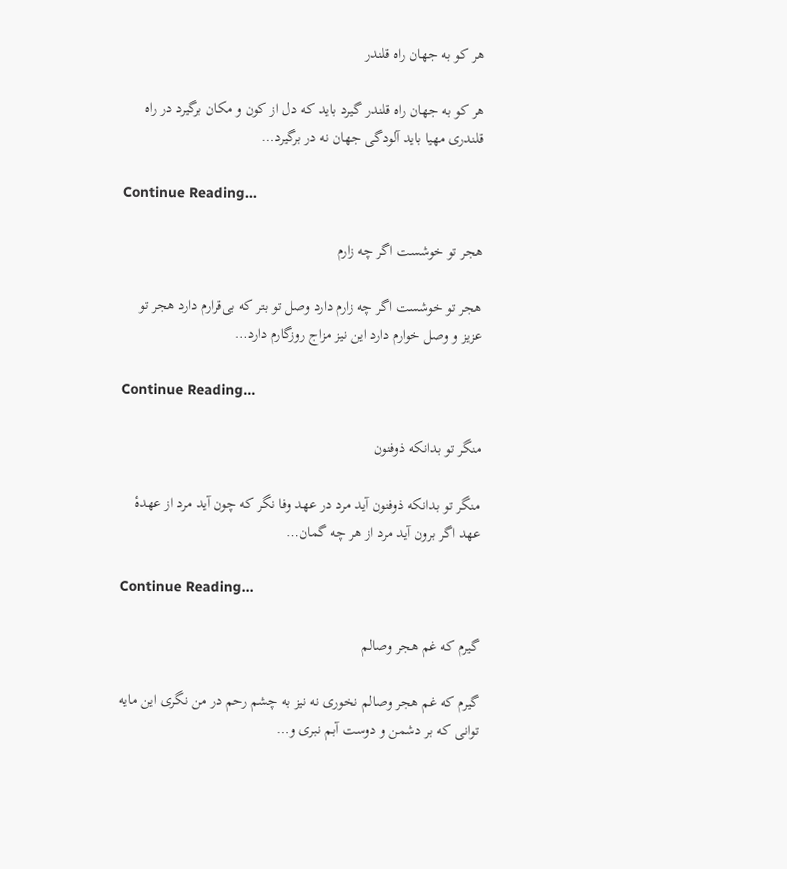هر کو به جهان راه قلندر

هر کو به جهان راه قلندر گیرد باید که دل از کون و مکان برگیرد در راه قلندری مهیا باید آلودگی جهان نه در برگیرد…

Continue Reading...

هجر تو خوشست اگر چه زارم

هجر تو خوشست اگر چه زارم دارد وصل تو بتر که بی‌قرارم دارد هجر تو عزیز و وصل خوارم دارد این نیز مزاج روزگارم دارد…

Continue Reading...

منگر تو بدانکه ذوفنون

منگر تو بدانکه ذوفنون آید مرد در عهد وفا نگر که چون آید مرد از عهدهٔ عهد اگر برون آید مرد از هر چه گمان…

Continue Reading...

گیرم که غم هجر وصالم

گیرم که غم هجر وصالم نخوری نه نیز به چشم رحم در من نگری این مایه توانی که بر دشمن و دوست آبم نبری و…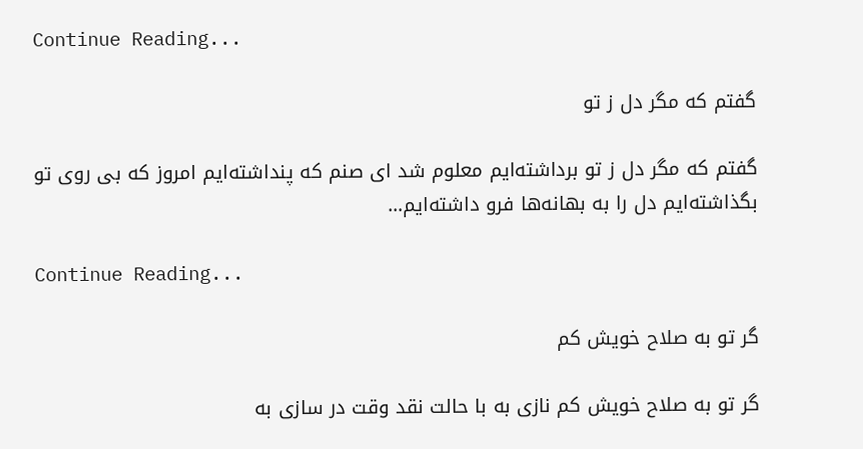Continue Reading...

گفتم که مگر دل ز تو

گفتم که مگر دل ز تو برداشته‌ایم معلوم شد ای صنم که پنداشته‌ایم امروز که بی روی تو بگذاشته‌ایم دل را به بهانه‌ها فرو داشته‌ایم…

Continue Reading...

گر تو به صلاح خویش کم

گر تو به صلاح خویش کم نازی به با حالت نقد وقت در سازی به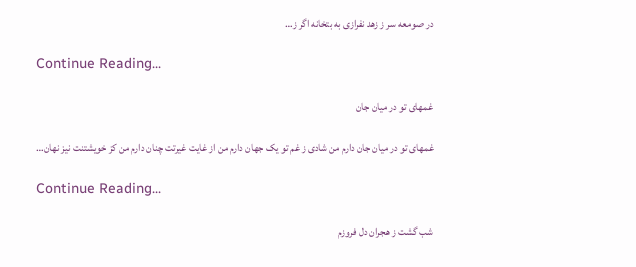در صومعه سر ز زهد نفرازی به بتخانه اگر ز…

Continue Reading...

غمهای تو در میان جان

غمهای تو در میان جان دارم من شادی ز غم تو یک جهان دارم من از غایت غیرتت چنان دارم من کز خویشتنت نیز نهان…

Continue Reading...

شب گشت ز هجران دل فروزم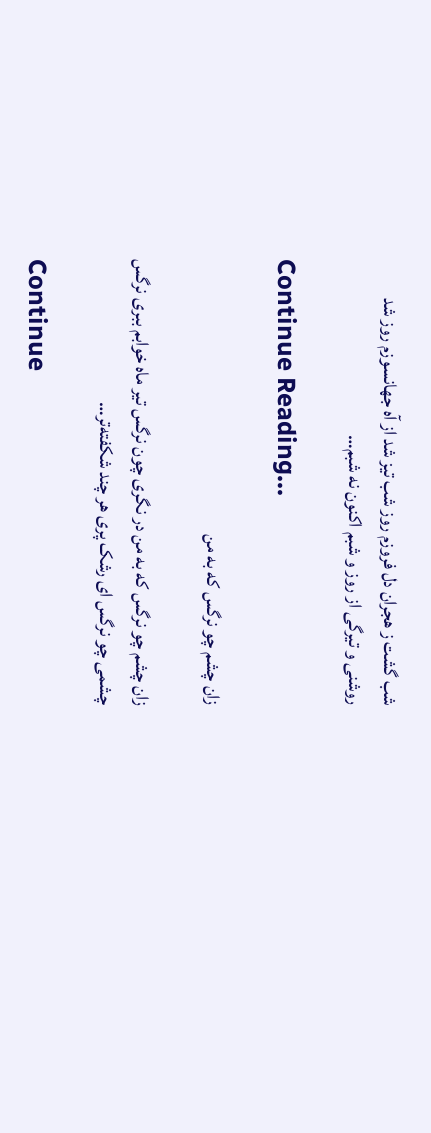شب گشت ز هجران دل فروزم روز شب تیز شد از آه جهانسوزم روز شد روشنی و تیرگی از روز و شبم اکنون نه شبم…

Continue Reading...

زان چشم چو نرگس که به من

زان چشم چو نرگس که به من در نگری چون نرگس تیر ماه خوابم ببری نرگس چشمی چو نرگس ای رشک پری هر چند شکفته‌تر…

Continue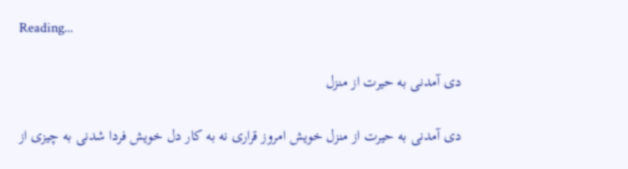Reading...

دی آمدنی به حیرت از منزل

دی آمدنی به حیرت از منزل خویش امروز قراری نه به کار دل خویش فردا شدنی به چیزی از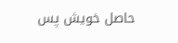حاصل خویش پس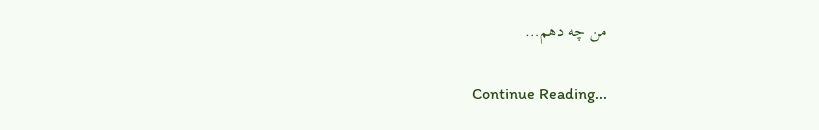من چه دهم…

Continue Reading...